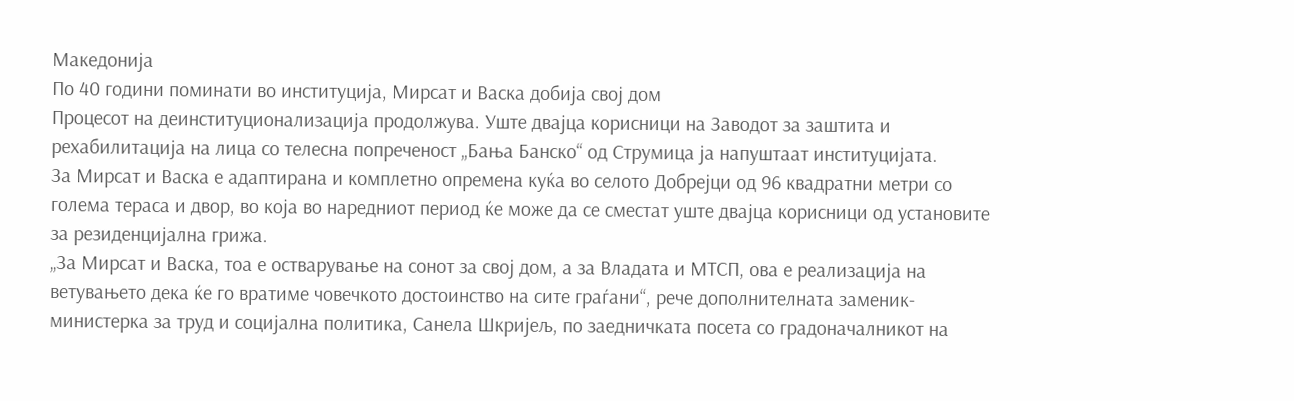Македонија
По 40 години поминати во институција, Мирсат и Васка добија свој дом
Процесот на деинституционализација продолжува. Уште двајца корисници на Заводот за заштита и рехабилитација на лица со телесна попреченост „Бања Банско“ од Струмица ја напуштаат институцијата.
За Мирсат и Васка е адаптирана и комплетно опремена куќа во селото Добрејци од 96 квадратни метри со голема тераса и двор, во која во наредниот период ќе може да се сместат уште двајца корисници од установите за резиденцијална грижа.
„За Мирсат и Васка, тоа е остварување на сонот за свој дом, а за Владата и МТСП, ова е реализација на ветувањето дека ќе го вратиме човечкото достоинство на сите граѓани“, рече дополнителната заменик-министерка за труд и социјална политика, Санела Шкријељ, по заедничката посета со градоначалникот на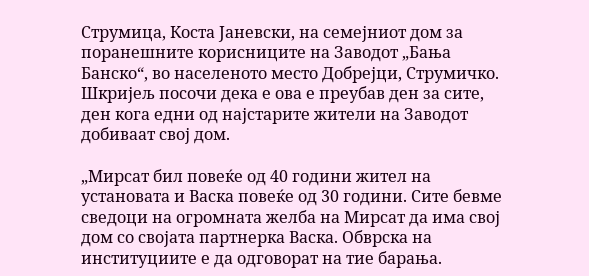Струмица, Коста Јаневски, на семејниот дом за поранешните корисниците на Заводот „Бања Банско“, во населеното место Добрејци, Струмичко.
Шкријељ посочи дека е ова е преубав ден за сите, ден кога едни од најстарите жители на Заводот добиваат свој дом.

„Мирсат бил повеќе од 40 години жител на установата и Васка повеќе од 30 години. Сите бевме сведоци на огромната желба на Мирсат да има свој дом со својата партнерка Васка. Обврска на институциите е да одговорат на тие барања.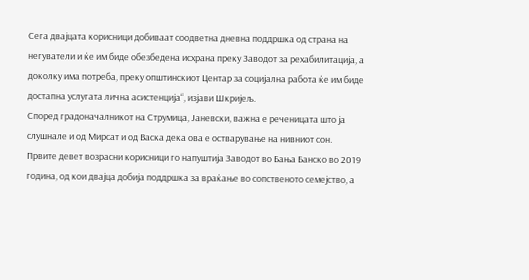Сега двајцата корисници добиваат соодветна дневна поддршка од страна на негуватели и ќе им биде обезбедена исхрана преку Заводот за рехабилитација, а доколку има потреба, преку општинскиот Центар за социјална работа ќе им биде достапна услугата лична асистенција“, изјави Шкријељ.
Според градоначалникот на Струмица, Јаневски, важна е реченицата што ја слушнале и од Мирсат и од Васка дека ова е остварување на нивниот сон.
Првите девет возрасни корисници го напуштија Заводот во Бања Банско во 2019 година, од кои двајца добија поддршка за враќање во сопственото семејство, а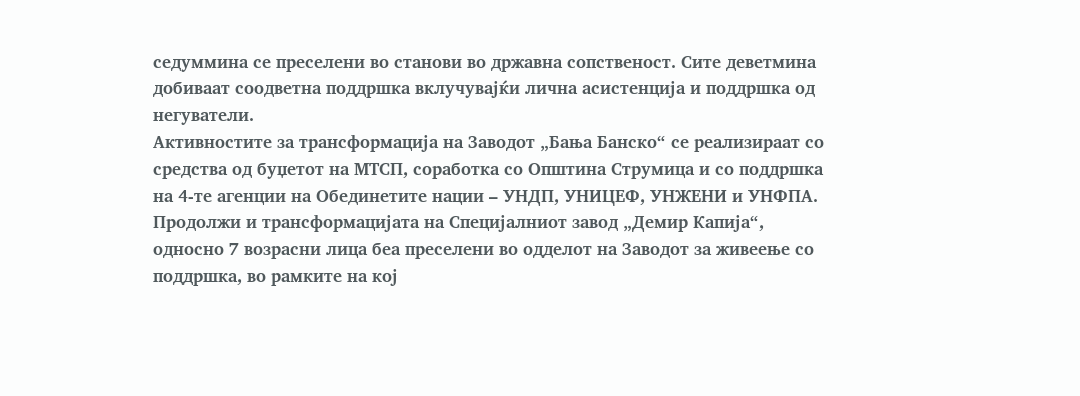седуммина се преселени во станови во државна сопственост. Сите деветмина добиваат соодветна поддршка вклучувајќи лична асистенција и поддршка од негуватели.
Активностите за трансформација на Заводот „Бања Банско“ се реализираат со средства од буџетот на МТСП, соработка со Општина Струмица и со поддршка на 4-те агенции на Обединетите нации – УНДП, УНИЦЕФ, УНЖЕНИ и УНФПА. Продолжи и трансформацијата на Специјалниот завод „Демир Капија“, односно 7 возрасни лица беа прeселени во одделот на Заводот за живеење со поддршка, во рамките на кој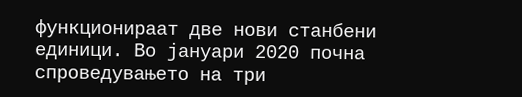функционираат две нови станбени единици. Во јануари 2020 почна спроведувањето на три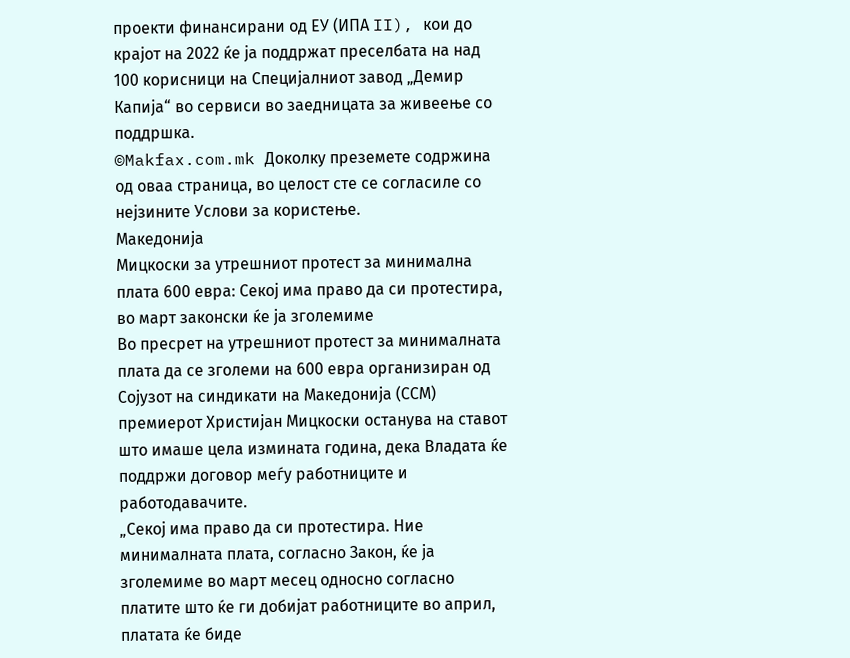проекти финансирани од ЕУ (ИПА II), кои до крајот на 2022 ќе ја поддржат преселбата на над 100 корисници на Специјалниот завод „Демир Капија“ во сервиси во заедницата за живеење со поддршка.
©Makfax.com.mk Доколку преземете содржина од оваа страница, во целост сте се согласиле со нејзините Услови за користење.
Македонија
Мицкоски за утрешниот протест за минимална плата 600 евра: Секој има право да си протестира, во март законски ќе ја зголемиме
Во пресрет на утрешниот протест за минималната плата да се зголеми на 600 евра организиран од Сојузот на синдикати на Македонија (ССМ) премиерот Христијан Мицкоски останува на ставот што имаше цела измината година, дека Владата ќе поддржи договор меѓу работниците и работодавачите.
„Секој има право да си протестира. Ние минималната плата, согласно Закон, ќе ја зголемиме во март месец односно согласно платите што ќе ги добијат работниците во април, платата ќе биде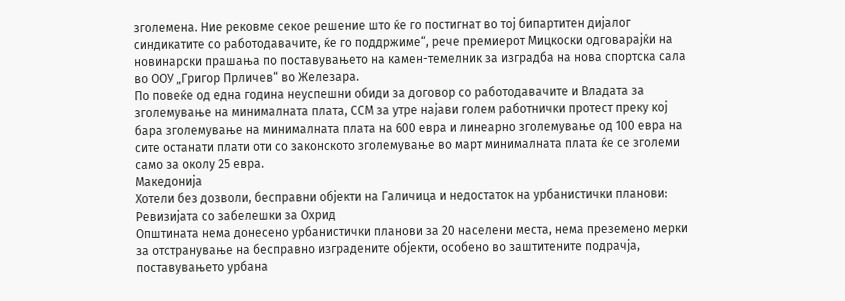зголемена. Ние рековме секое решение што ќе го постигнат во тој бипартитен дијалог синдикатите со работодавачите, ќе го поддржиме“, рече премиерот Мицкоски одговарајќи на новинарски прашања по поставувањето на камен-темелник за изградба на нова спортска сала во ООУ „Григор Прличев“ во Железара.
По повеќе од една година неуспешни обиди за договор со работодавачите и Владата за зголемување на минималната плата, ССМ за утре најави голем работнички протест преку кој бара зголемување на минималната плата на 600 евра и линеарно зголемување од 100 евра на сите останати плати оти со законското зголемување во март минималната плата ќе се зголеми само за околу 25 евра.
Македонија
Хотели без дозволи, бесправни објекти на Галичица и недостаток на урбанистички планови: Ревизијата со забелешки за Охрид
Општината нема донесено урбанистички планови за 20 населени места, нема преземено мерки за отстранување на бесправно изградените објекти, особено во заштитените подрачја, поставувањето урбана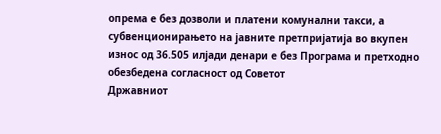опрема е без дозволи и платени комунални такси, а субвенционирањето на јавните претпријатија во вкупен износ од 36.505 илјади денари е без Програма и претходно обезбедена согласност од Советот
Државниот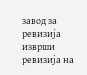завод за ревизија изврши ревизија на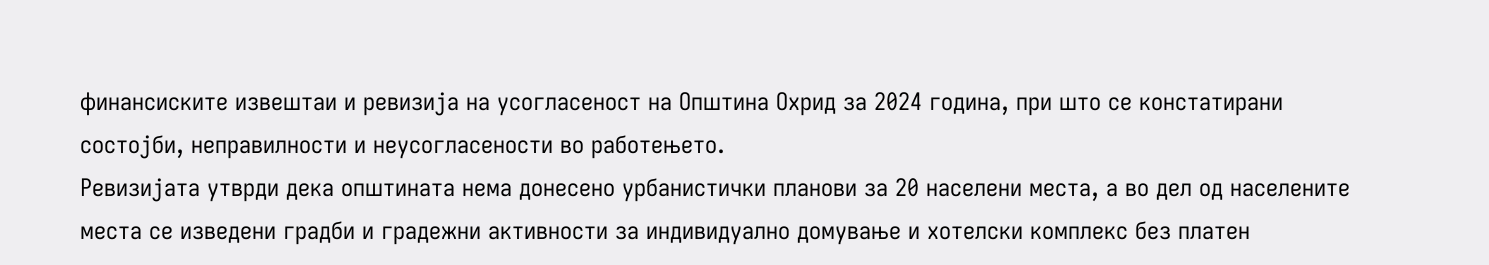финансиските извештаи и ревизија на усогласеност на Општина Охрид за 2024 година, при што се констатирани состојби, неправилности и неусогласености во работењето.
Ревизијата утврди дека општината нема донесено урбанистички планови за 20 населени места, а во дел од населените места се изведени градби и градежни активности за индивидуално домување и хотелски комплекс без платен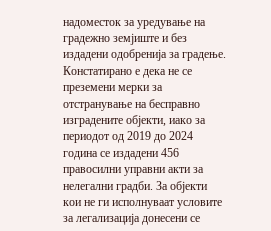надоместок за уредување на градежно земјиште и без издадени одобренија за градење.
Констатирано е дека не се преземени мерки за отстранување на бесправно изградените објекти, иако за периодот од 2019 до 2024 година се издадени 456 правосилни управни акти за нелегални градби. За објекти кои не ги исполнуваат условите за легализација донесени се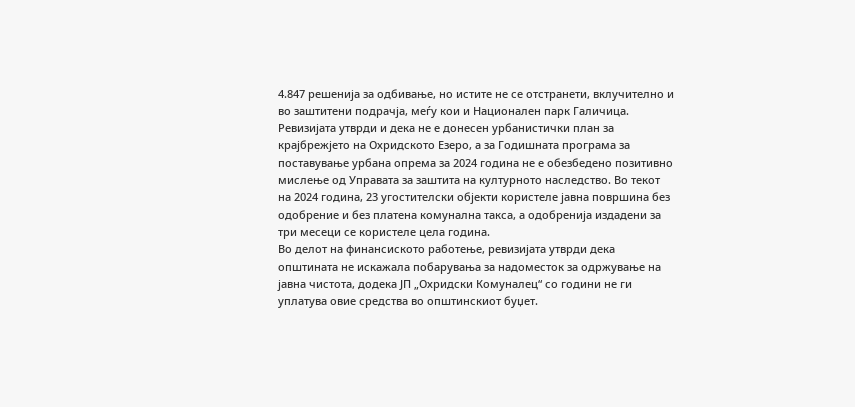4.847 решенија за одбивање, но истите не се отстранети, вклучително и во заштитени подрачја, меѓу кои и Национален парк Галичица.
Ревизијата утврди и дека не е донесен урбанистички план за крајбрежјето на Охридското Езеро, а за Годишната програма за поставување урбана опрема за 2024 година не е обезбедено позитивно мислење од Управата за заштита на културното наследство. Во текот на 2024 година, 23 угостителски објекти користеле јавна површина без одобрение и без платена комунална такса, а одобренија издадени за три месеци се користеле цела година.
Во делот на финансиското работење, ревизијата утврди дека општината не искажала побарувања за надоместок за одржување на јавна чистота, додека ЈП „Охридски Комуналец“ со години не ги уплатува овие средства во општинскиот буџет.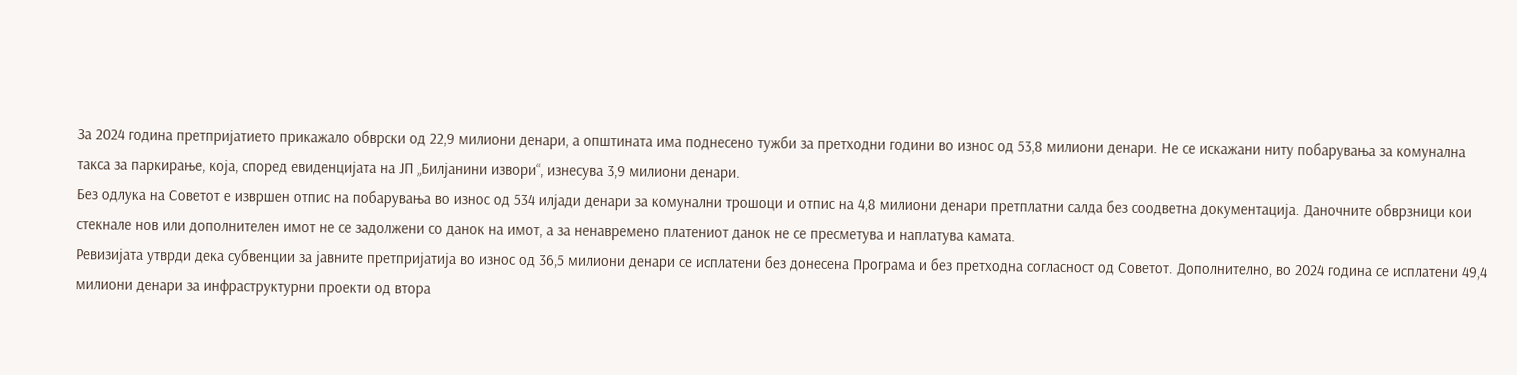За 2024 година претпријатието прикажало обврски од 22,9 милиони денари, а општината има поднесено тужби за претходни години во износ од 53,8 милиони денари. Не се искажани ниту побарувања за комунална такса за паркирање, која, според евиденцијата на ЈП „Билјанини извори“, изнесува 3,9 милиони денари.
Без одлука на Советот е извршен отпис на побарувања во износ од 534 илјади денари за комунални трошоци и отпис на 4,8 милиони денари претплатни салда без соодветна документација. Даночните обврзници кои стекнале нов или дополнителен имот не се задолжени со данок на имот, а за ненавремено платениот данок не се пресметува и наплатува камата.
Ревизијата утврди дека субвенции за јавните претпријатија во износ од 36,5 милиони денари се исплатени без донесена Програма и без претходна согласност од Советот. Дополнително, во 2024 година се исплатени 49,4 милиони денари за инфраструктурни проекти од втора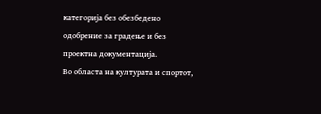категорија без обезбедено одобрение за градење и без проектна документација.
Во областа на културата и спортот,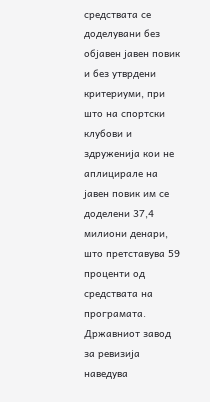средствата се доделувани без објавен јавен повик и без утврдени критериуми, при што на спортски клубови и здруженија кои не аплицирале на јавен повик им се доделени 37,4 милиони денари, што претставува 59 проценти од средствата на програмата.
Државниот завод за ревизија наведува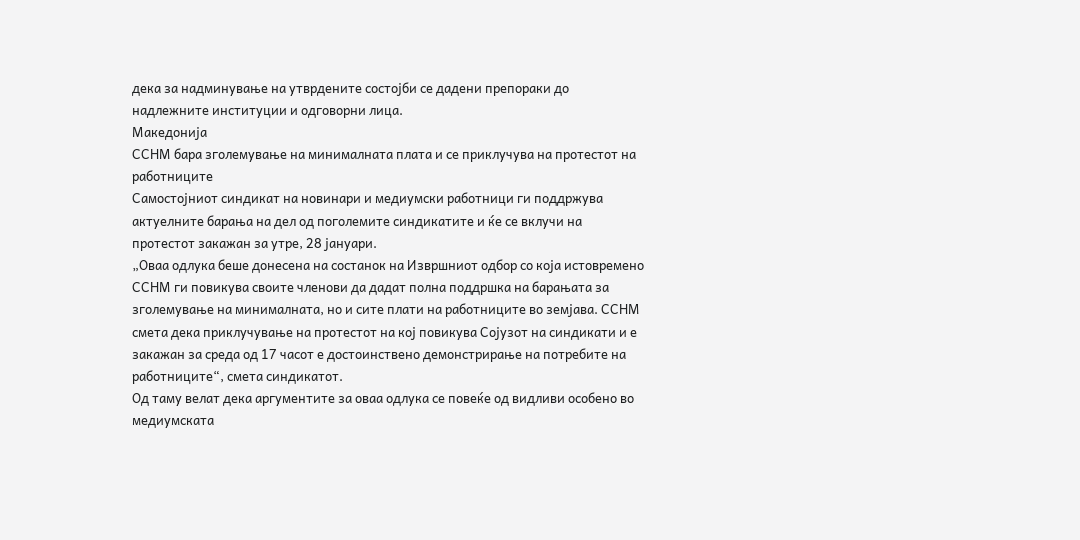дека за надминување на утврдените состојби се дадени препораки до надлежните институции и одговорни лица.
Македонија
ССНМ бара зголемување на минималната плата и се приклучува на протестот на работниците
Самостојниот синдикат на новинари и медиумски работници ги поддржува актуелните барања на дел од поголемите синдикатите и ќе се вклучи на протестот закажан за утре, 28 јануари.
„Оваа одлука беше донесена на состанок на Извршниот одбор со која истовремено ССНМ ги повикува своите членови да дадат полна поддршка на барањата за зголемување на минималната, но и сите плати на работниците во земјава. ССНМ смета дека приклучување на протестот на кој повикува Сојузот на синдикати и е закажан за среда од 17 часот е достоинствено демонстрирање на потребите на работниците“, смета синдикатот.
Од таму велат дека аргументите за оваа одлука се повеќе од видливи особено во медиумската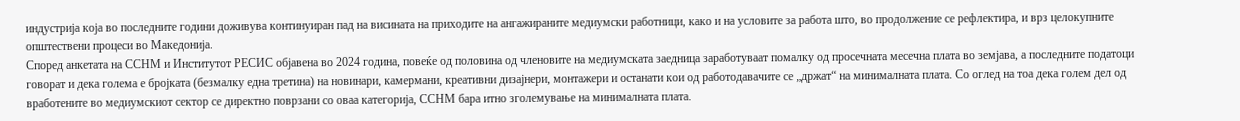индустрија која во последните години доживува континуиран пад на висината на приходите на ангажираните медиумски работници, како и на условите за работа што, во продолжение се рефлектира, и врз целокупните општествени процеси во Македонија.
Според анкетата на ССНМ и Институтот РЕСИС објавена во 2024 година, повеќе од половина од членовите на медиумската заедница заработуваат помалку од просечната месечна плата во земјава, а последните податоци говорат и дека голема е бројката (безмалку една третина) на новинари, камермани, креативни дизајнери, монтажери и останати кои од работодавачите се „држат“ на минималната плата. Со оглед на тоа дека голем дел од вработените во медиумскиот сектор се директно поврзани со оваа категорија, ССНМ бара итно зголемување на минималната плата.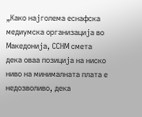„Како најголема еснафска медиумска организација во Македонија, ССНМ смета дека оваа позиција на ниско ниво на минималната плата е недозволиво, дека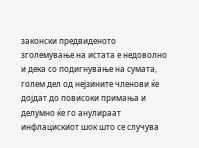законски предвиденото зголемување на истата е недоволно и дека со подигнување на сумата, голем дел од нејзините членови ќе дојдат до повисоки примања и делумно ќе го анулираат инфлацискиот шок што се случува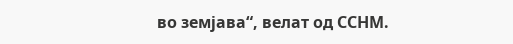во земјава“, велат од ССНМ.